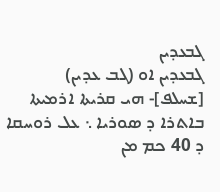ܓܒܥܕܝܢ
ܓܒܥܕܝܢ ܐܘ (ܓܒ ܥܕܝܢ)
[ܫܚܠܦ]- ܗܝ ܩܪܝܬܐ ܐܪܡܝܬܐ ܒܐܬܪܐ ܕ ܣܘܪܝܐ ܆ ܥܠ ܪܘܚܩܐ ܕ 40 ܟܡ ܡܢ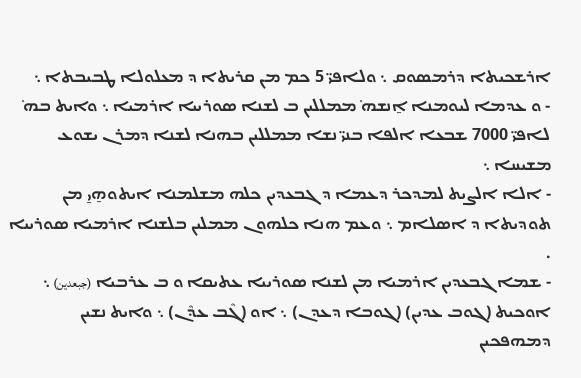ܐܪܫܟܝܬܐ ܕܪܡܣܘܩ ܆ ܘܠܐܦܝ̈ 5 ܟܡ ܡܢ ܩܪܝܬܐ ܕ ܡܥܠܘܠܐ ܛܒܝܒܬܐ ܆
- ܘ ܥܕܡܐ ܠܝܘܡܢܐ ܐ̱ܢܫܗ̊ ܡܡܠܠܝܢ ܒ ܠܫܢܐ ܣܘܪܝܝܐ ܐܪܡܝܐ ܆ ܘܐܝܬ ܒܗ̊ ܠܐܦܝ̈ 7000 ܫܒܥܐ ܐܠܦܐ ܒܢܝ̈ ܢܫܐ ܡܡܠܠܝܢ ܒܗܢܐ ܠܫܢܐ ܕܡܪܢ ܝܫܘܥ ܡܫܝܚܐ ܆
- ܐܠܐ ܐܠܨܝܬ ܠܡܕܟܪ ܕܥܡܐ ܕ ܓܒܥܕܝܢ ܟܠܗ ܡܫܠܡܢܐ ܐܝܬܘܗ̱ܝ̱ ܡܢ ܬܘܕܝܬܐ ܕ ܐܣܠܐܡ ܆ ܘܥܡ ܗܢܐ ܟܠܗܘܢ ܡܡܠܝܢ ܒܠܫܢܐ ܐܪܡܝܐ ܣܘܪܝܝܐ .
- ܫܡܐ ܓܒܥܕܝܢ ܐܪܡܝܐ ܡܢ ܠܫܢܐ ܣܘܪܝܝܐ ܥܬܝܩܐ ܘ ܒ ܥܪܒܝܐ (جبعدين) ܆ ܐܘܟܝܬ (ܓܘܒ ܥܕܝܢ) (ܓܘܒܐ ܕܥܕܢ) ܆ ܐܘ (ܓܶܒ ܥܕܶܢ) ܆ ܘܐܝܬ ܢܫܝܢ ܕܡܗܦܟܝܢ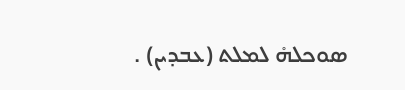ܣܘܟܠܗ̊ ܠܡܠܬ (ܥܒܕܝܢ) .